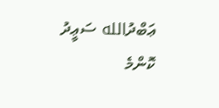ޢަބްދުالله ސަޢީދު
ކޮންމެ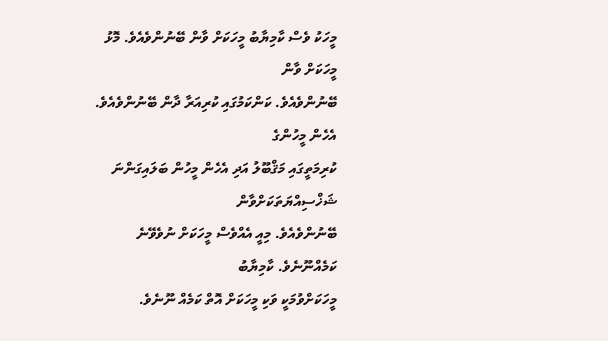މީހަކު ވެސް ކާމިޔާބު މީހަކަށް ވާން ބޭނުންވެއެވެ. މޮޅު މީހަކަށް ވާން
ބޭނުންވެއެވެ. ކަންކަމުގައި ކުރިއަރާ ދާން ބޭނުންވެއެވެ. އެހެން މީހުންގެ
ކުރިމަތީގައި މަޤްބޫލު އަދި އެހެން މީހުން ބަލައިގަންނަ ޝަޚްސިއްޔަތަކަށްވާން
ބޭނުންވެއެވެ. މިއީ އެއްވެސް މީހަކަށް ނުވެވޭނެ ކަމެއްނޫނެވެ. ކާމިޔާބު
މީހަކަށްވުމަކީ ވަކި މީހަކަށް އޮތް ކަމެއް ނޫނެވެ.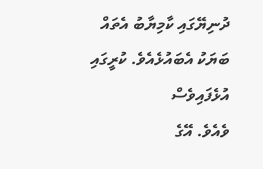ދުނިޔޭގައި ކާމިޔާބު އެތައް ބަޔަކު އެބައުޅެއެވެ. ކުރީގައި އުޅެފައިވެސް
ވެއެވެ. އޭގެ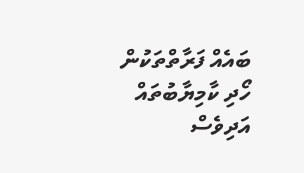ބައެއް ފަރާތްތަކުން ހޯދި ކާމިޔާބުތައް އަދިވެސް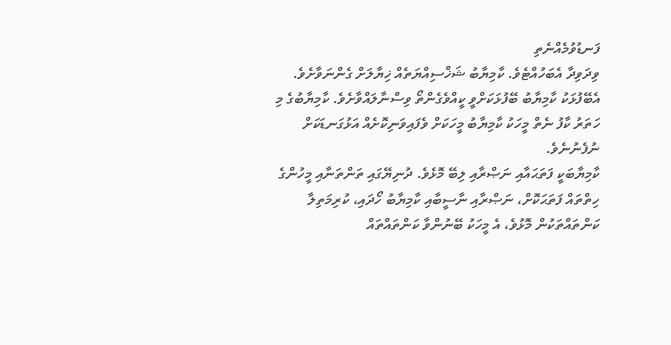ފަނޑުވުމެއްނެތި
ވިދަވިދާ އެބަހުއްޓެވެ. ކާމިޔާބު ޝަޚްސިއްޔަތެއް ޚިޔާލަށް ގެންނަވާށެވެ.
އެބޭފުޅަކު ކާމިޔާބު ބޭފުޅަކަށްވީ ކީއްވެގެންތޯ ވިސްނާލައްވާށެވެ. ކާމިޔާބުގެ މި
ހަތަރު ކާފު ނެތް މީހަކު ކާމިޔާބު މީހަކަށް ވެފައިވަނިކޮށެއް އަޅުގަނޑަކަށް ނުފެނުނެވެ.
ކާމިޔާބަކީ ފަތަޙައާއި ނަޞްރާއި ލިބޭ މޮޅެވެ. ދުނިޔޭގައި ތަންތަނާއި މީހުންގެ
ހިތްތައް ފަތަޙަކޮށް، ނަޞްރާއި ނާސީބާއި ކާމިޔާބު ހޯދައި، ކުރިމަތިލާ ކަންތައްތަކުން މޮޅުވެ، އެ މީހަކު ބޭނުންވާ ކަންތައްތައް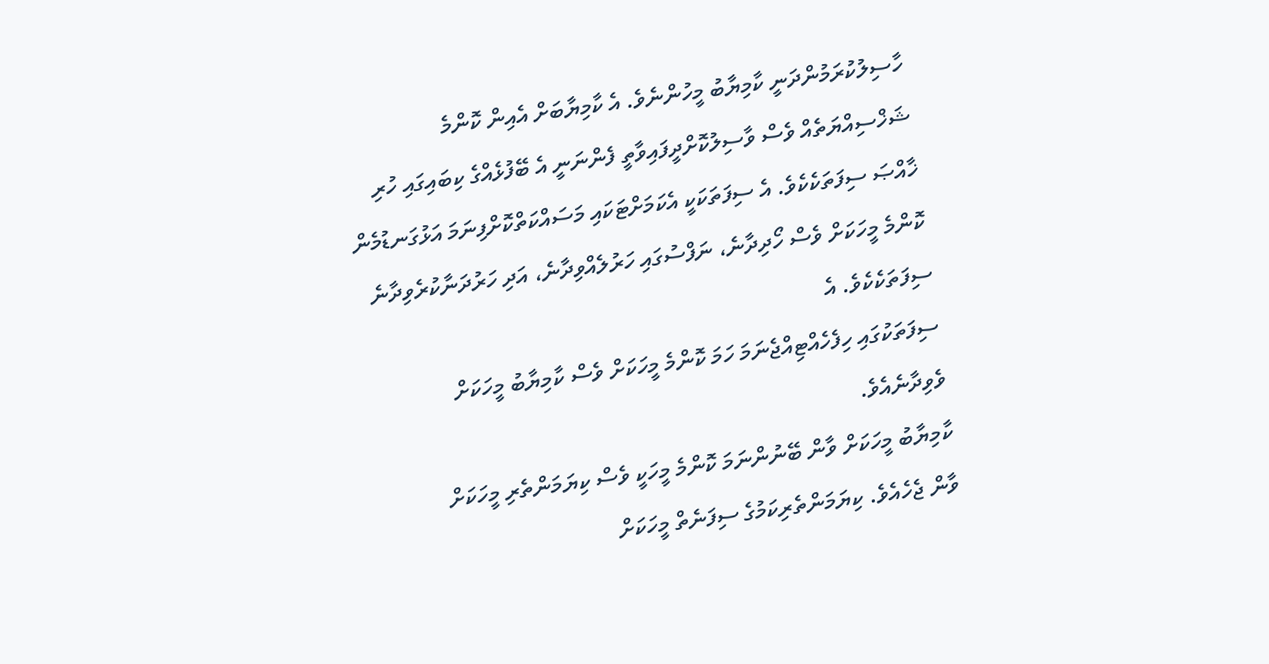ހާސިލުކުރަމުންދަނީ ކާމިޔާބު މީހުންނެވެ. އެ ކާމިޔާބަށް އެއިން ކޮންމެ
ޝަޚްސިއްޔަތެއް ވެސް ވާސިލުކޮށްދީފައިވާތީ ފެންނަނީ އެ ބޭފުޅެއްގެ ކިބައިގައި ހުރި
ޚާއްޞަ ސިފަތަކެކެވެ. އެ ސިފަތަކަކީ އެކަމަށްޓަކައި މަސައްކަތްކޮށްފިނަމަ އަޅުގަނޑުމެން ކޮންމެ މީހަކަށް ވެސް ހޯދިދާނެ، ނަފްސުގައި ހަރުލެއްވިދާނެ، އަދި ހަރުދަނާކުރެވިދާނެ ސިފަތަކެކެވެ. އެ
ސިފަތަކުގައި ހިފެހެއްޓިއްޖެނަމަ ހަމަ ކޮންމެ މީހަކަށް ވެސް ކާމިޔާބު މީހަކަށް
ވެވިދާނެއެވެ.
ކާމިޔާބު މީހަކަށް ވާން ބޭނުންނަމަ ކޮންމެ މީހަކީ ވެސް ކިޔަމަންތެރި މީހަކަށް
ވާން ޖެހެއެވެ. ކިޔަމަންތެރިކަމުގެ ސިފަނެތް މީހަކަށް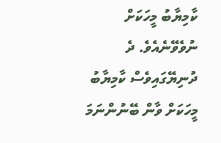ކާމިޔާބު މީހަކަށް
ނުވެވޭނެއެވެ. ދެ ދުނިޔޭގައިވެސް ކާމިޔާބު މީހަކަށް ވާން ބޭނުންނަމަ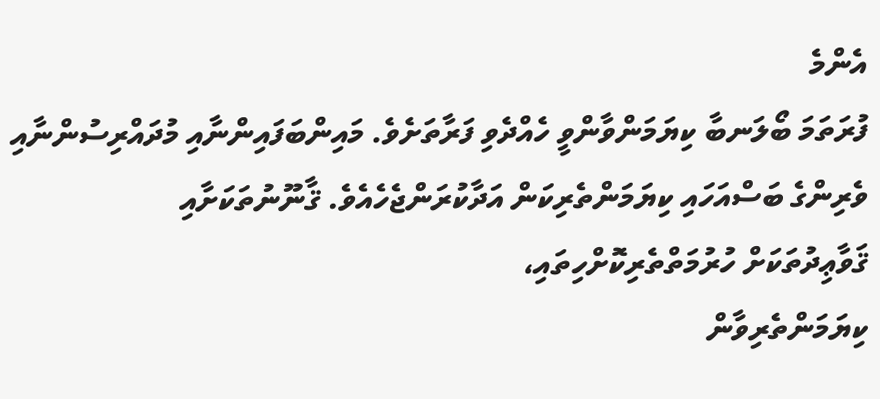އެންމެ
ފުރަތަމަ ބޯލަނބާ ކިޔަމަންވާންވީ ހެއްދެވި ފަރާތަށެވެ. މައިންބަފައިންނާއި މުދައްރިސުންނާއި
ވެރިންގެ ބަސްއަހައި ކިޔަމަންތެރިކަން އަދާކުރަންޖެހެއެވެ. ޤާނޫނުތަކަށާއި
ޤަވާޢިދުތަކަށް ހުރުމަތްތެރިކޮށްހިތައި،
ކިޔަމަންތެރިވާން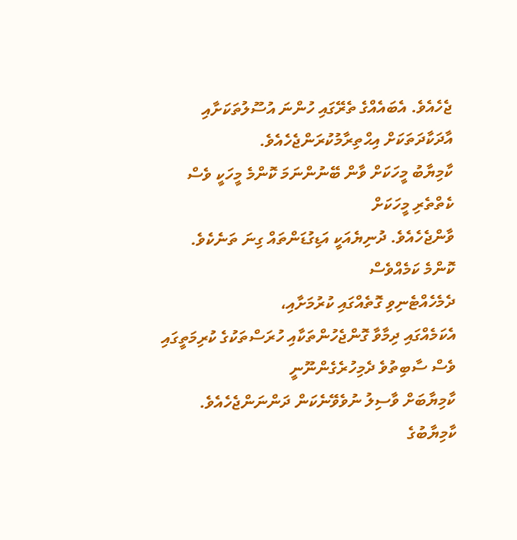ޖެހެއެވެ. އެބައެއްގެ ތެރޭގައި ހުންނަ އުސޫލުތަކަށާއި
އާދަކާދަތަކަށް އިޙްތިރާމުކުރަންޖެހެއެވެ.
ކާމިޔާބު މީހަކަށް ވާން ބޭނުންނަމަ ކޮންމެ މީހަކީ ވެސް ކެތްތެރި މީހަކަށް
ވާންޖެހެއެވެ. ދުނިޔެއަކީ އަޑިގުޑަންތައް ގިނަ ތަނެކެވެ. ކޮންމެ ކަމެއްވެސް
ދެމެހެއްޓެނިވި ގޮތެއްގައި ކުރުމަށާއި،
އެކަމެއްގައި ދިމާވާ ގޮންޖެހުންތަކާއި ހުރަސްތަކުގެ ކުރިމަތީގައި ވެސް ސާބިތުވެ ދެމިހުރެގެންނޫނީ
ކާމިޔާބަށް ވާސިލު ނުވެވޭނެކަން ދަންނަންޖެހެއެވެ. ކާމިޔާބުގެ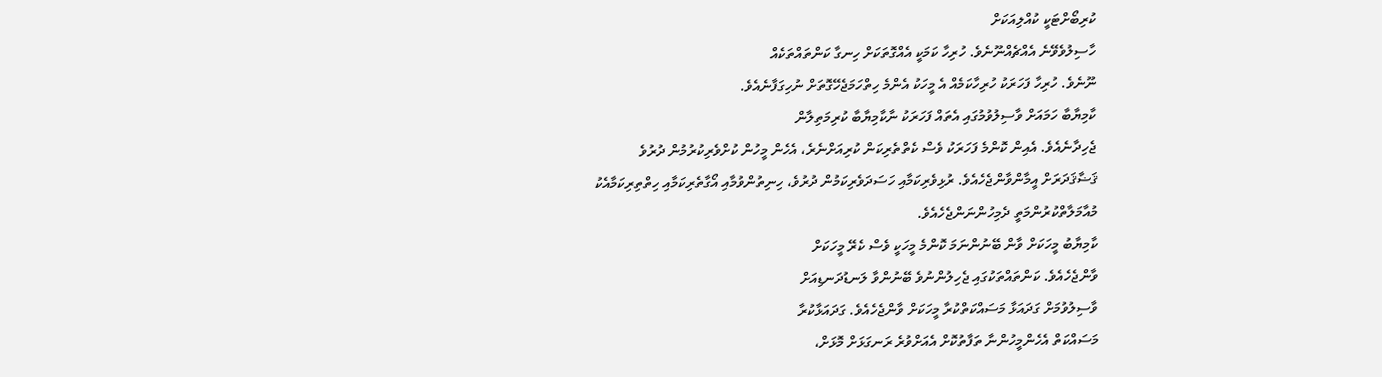ކުރިބޯށްޓަކީ ކުއްލިއަކަށް
ހާސިލުވެވޭނެ އެއްޗެއްނޫނެވެ. ހުރިހާ ކަމަކީ އެއްގޮތަކަށް ހިނގާ ކަންތައްތަކެއް
ނޫނެވެ. ހުރިހާ ފަހަރަކު ހުރިހާކަމެއް އެ މީހަކު އެންމެ ހިތްހަމަޖެހޭގޮތަށް ނުހިގަފާނެއެވެ.
ކާމިޔާބާ ހަމައަށް ވާސިލުވުމުގައި އެތައް ފަހަރަކު ނާކާމިޔާބާ ކުރިމަތިލާން
ޖެހިދާނެއެވެ. އެއިން ކޮންމެ ފަހަރަކު ވެސް ކެތްތެރިކަން ކުރިއަށްނެރެ، އެހެން މީހުން ކުށްވެރިކުރުމުން ދުރުވެ
ޤަޟާޤަދަރަށް އީމާންވާންޖެހެއެވެ. ރުޅިވެރިކަމާއި ހަސަދަވެރިކަމުން ދުރުވެ، ހިނިތުންވުމާއި އޯގާތެރިކަމާއި ހިތްތިރިކަމާއެކު
މުއާމަލާތްކުރުންމަތީ ދެމިހުންނަންޖެހެއެވެ.
ކާމިޔާބު މީހަކަށް ވާން ބޭނުންނަމަ ކޮންމެ މީހަކީ ވެސް ކެރޭ މީހަކަށް
ވާންޖެހެއެވެ. ކަންތައްތަކުގައި ޖެހިލުންނުވެ ބޭނުންވާ ލަނޑުދަނޑިއަށް
ވާސިލުވުމަށް ގަދައަޅާ މަސައްކަތްކުރާ މީހަކަށް ވާންޖެހެއެވެ. ގަދައަޅާކުރާ
މަސައްކަތް އެހެންމީހުންނާ ތަފާތުކޮށް އެއަށްވުރެ ރަނގަޅަށް މޮޅަށް،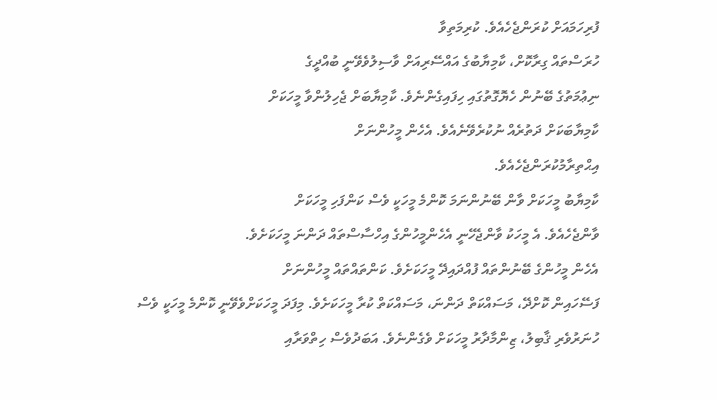ފުރިހަމައަށް ކުރަންޖެހެއެވެ. ކުރިމަތިވާ
ހުރަސްތައް ގިރާކޮށް، ކާމިޔާބުގެ އައްސޭރިއަށް ވާސިލުވެވޭނީ ބުއްދީގެ
ނިޢުމަތުގެ ބޭނުން ހެޔޮގޮތުގައި ހިފައިގެންނެވެ. ކާމިޔާބަށް ޖެހިލުންވާ މީހަކަށް
ކާމިޔާބަކަށް ދަތުރެއް ނުކުރެވޭނެއެވެ. އެހެން މީހުންނަށް
އިޙްތިރާމުކުރަންޖެހެއެވެ.
ކާމިޔާބު މީހަކަށް ވާން ބޭނުންނަމަ ކޮންމެ މީހަކީ ވެސް ކަންފަހި މީހަކަށް
ވާންޖެހެއެވެ. އެ މީހަކު ވާންޖެހޭނީ އެހެންމީހުންގެ އިހްސާސްތައް ދަންނަ މީހަކަށެވެ.
އެހެން މީހުންގެ ބޭނުންތައް ފުއްދައިދޭ މީހަކަށެވެ. ކަންތައްތައް މީހުންނަށް
ފަސޭހައިން ކޮށްދޭ، މަސައްކަތް ދަންނަ، މަސައްކަތް ކުރާ މީހަކަށެވެ. މިފަދަ މީހަކަށްވެވޭނީ ކޮންމެ މީހަކީ ވެސް
ހުނަރުވެރި ޤާބިލު، ޒިންމާދާރު މީހަކަށް ވެގެންނެވެ. އަބަދުވެސް ހިތްވަރާއި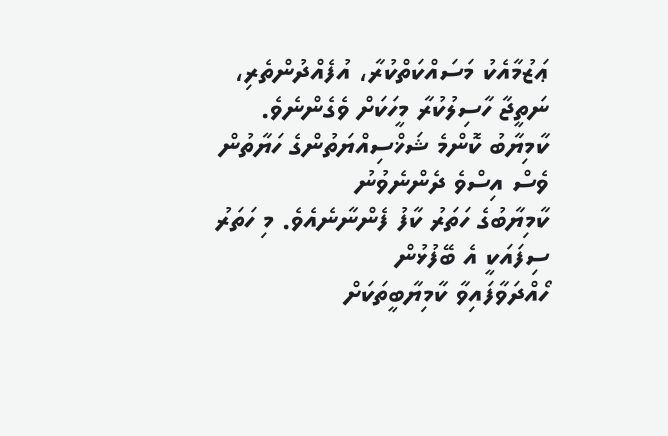ޢަޒުމާއެކު މަސައްކަތްކުރާ، އުފެއްދުންތެރި، ނަތީޖާ ހާސިލުކުރާ މީހަކަށް ވެގެންނެވެ.
ކާމިޔާބު ކޮންމެ ޝަޚްސިއްޔަތުންގެ ހަޔާތުން ވެސް އިސްވެ ދެންނެވުނު
ކާމިޔާބުގެ ހަތަރު ކާފު ފެންނާނެއެވެ. މި ހަތަރު ސިފައަކީ އެ ބޭފުޅުން
ހޯއްދަވާފައިވާ ކާމިޔާބީތަކަށް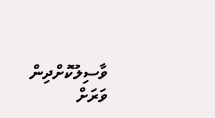ވާސިލުކޮށްދިން ވަރަށް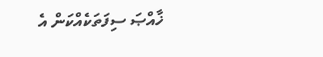ޚާއްޞަ ސިފަތަކެއްކަން އެ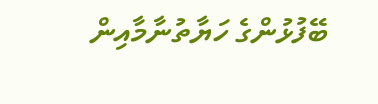ބޭފުޅުންގެ ހަޔާތުނާމާއިން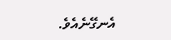އެނގޭނެއެވެ.